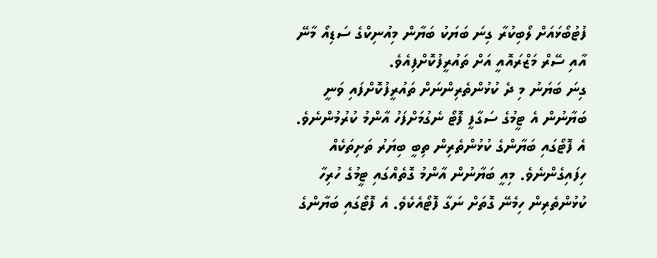ފުޓުބޯޅައަށް ލޯބިކުރާ ގިނަ ބަޔަކު ބަޔާން މިއުނިކްގެ ސަޑިއޯ މާނޭ އާއި ސޭރް މަޒްރައޮއީ އަށް ތައުރީފުކޮށްފިއެވެ.
ގިނަ ބަޔަނު މި ދެ ކުޅުންތެރިންނަށް ތައުރީފުކޮށްފައި ވަނީ ބަޔާނުން އެ ޓީމުގެ ސަގާފީ ފޮޓޯ ނެގުމަށްފަހު އާންމު ކުރުމުންނެވެ. އެ ފޮޓޯގައި ބަޔާންގެ ކުޅުންތެރިން ތިބީ ބިޔަރު ތަށިތަކެއް ހިފައިގެންނެވެ. މިއީ ބަޔާނުން އާންމު ގޮތެއްގައި ޓީމުގެ ހުރިހާ ކުޅުންތެރިން ހިމެނޭ ގޮތަށް ނަގާ ފޮޓޯއެކެވެ. އެ ފޮޓޯގައި ބަޔާންގެ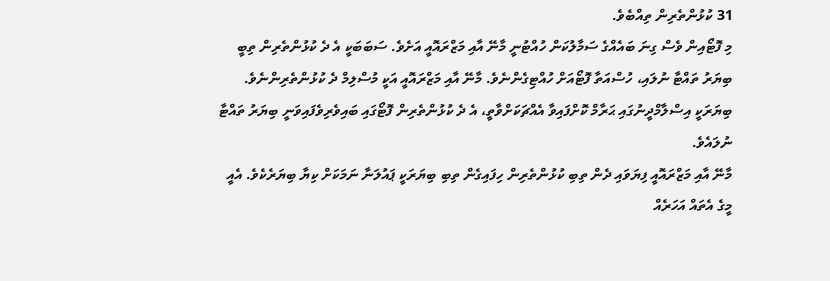31 ކުޅުންތެރިން ތިއްބެވެ.
މި ފޮޓޯއިން ވެސް ގިނަ ބައެއްގެ ސަމާލުކަން ހުއްޓުނީ މާނޭ އާއި މަޒްރައޮއީ އަށެވެ. ސަބަބަކީ އެ ދެ ކުޅުންތެރިން ތިބީ ބިޔަރު ތައްޓާ ނުލައި، ހުސްއަތާ ފޮޓޯއަށް ހުއްޓިގެންނެވެ. މާނޭ އާއި މަޒްރައޮއީ އަކީ މުސްލިމް ދެ ކުޅުންތެރިންނެވެ. ބިޔަރަކީ އިސްލާމްދީނުގައި ޙަރާމް ކޮށްފައިވާ އެއްޗަކަށްވާތީ، އެ ދެ ކުޅުންތެރިން ފޮޓޯގައި ބައިވެރިވެފައިވަނީ ބިޔަރު ތައްޓާ ނުލައެވެ.
މާނޭ އާއި މަޒްރައޮއީ ފިޔަވައި ދެން ތިބި ކުޅުންތެރިން ހިފައިގެން ތިބި ބިޔަރަކީ ޕައުލަނާ ނަމަކަށް ކިޔާ ބިޔަރެކެވެ. އެއީ މީގެ އެތައް އަހަރެއް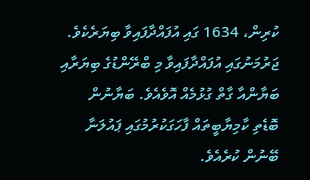ކުރިން، 1634 ގައި އުފައްދާފައިވާ ބިޔަރެކެވެ. ޖަރުމަނުގައި އުފައްދާފައިވާ މި ބްރޭންޑުގެ ބިޔަރާއި ބަޔާންއާ ގާތް ގުޅުމެއް އޮވެއެވެ. ބަޔާނުން ބޮޑެތި ކާމިޔާބީތައް ފާހަގަކުރުމުގައި ޕައުލަނާ ބޭނުން ކުރެއެވެ.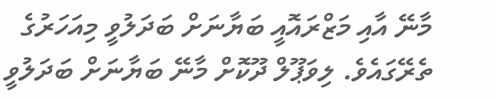މާނޭ އާއި މަޒްރައޮއީ ބަޔާނަށް ބަދަލުވީ މިއަހަރުގެ ތެރޭގައެވެ. ލިވަޕޫލް ދޫކޮށް މާނޭ ބަޔާނަށް ބަދަލުވީ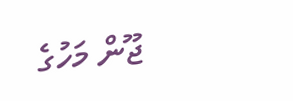ޖޫން މަހުގެ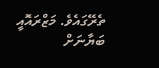ތެރޭގައެވެ. މަޒްރައޮއީ ބަޔާނަށް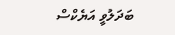ބަދަލުވީ އަޔެކްސް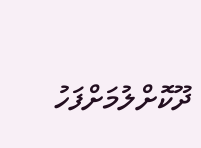ދޫކޮށްލުމަށްފަހު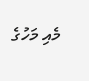މެއި މަހުގެ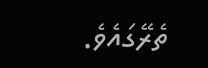ތެރޭގައެވެ.